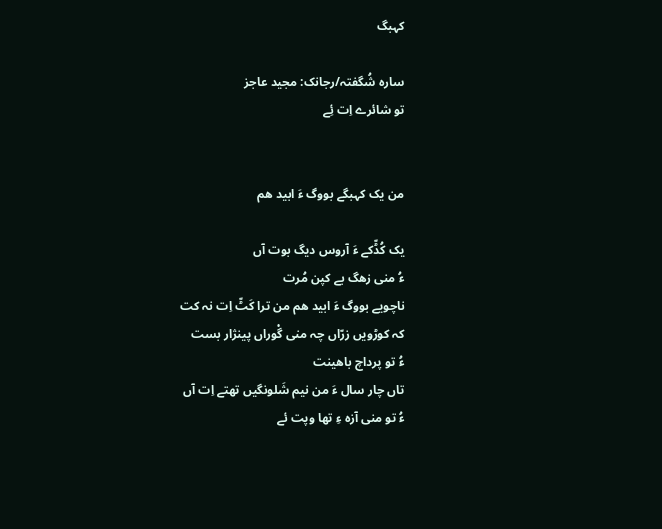کہبگ

سارہ شُگفتہ/رجانک: مجید عاجز
تو شائرے اِت ئِے


من یک کہبگے بووگ ءَ ابید ھم

یک کُڈّکے ءَ آروس دیگ بوت آں
ءُ منی زھگ بے کپن مُرت
ناچویے بووگ ءَ ابید ھم من ترا کَٹّ اِت نہ کت
کہ کوڑویں زرّاں چہ منی گْوراں پینژار بست
ءُ تو پرداچ باھینت
تاں چار سال ءَ من نیم شَلونگیں تھتے اِت آں
ءُ تو منی آزہ ءِ تھا وپت ئے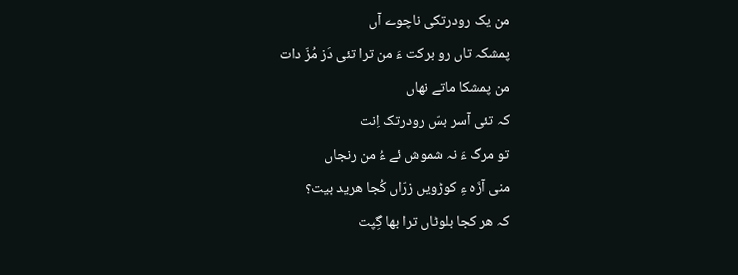من یک رودرتکی ناچوے آں
پمشکہ تاں رو برکت ءَ من ترا تئی دَز مُزّ دات
من پمشکا ماتے نھاں
کہ تئی آسر بسّ رودرتک اِنت
تو مرگ ءَ نہ شموش ئے ءُ من رنجاں
منی آزَہ ءِ کوڑویں زرّاں کُجا ھرید بیت؟
کہ ھر کجا بلوٹاں ترا بھا گِپت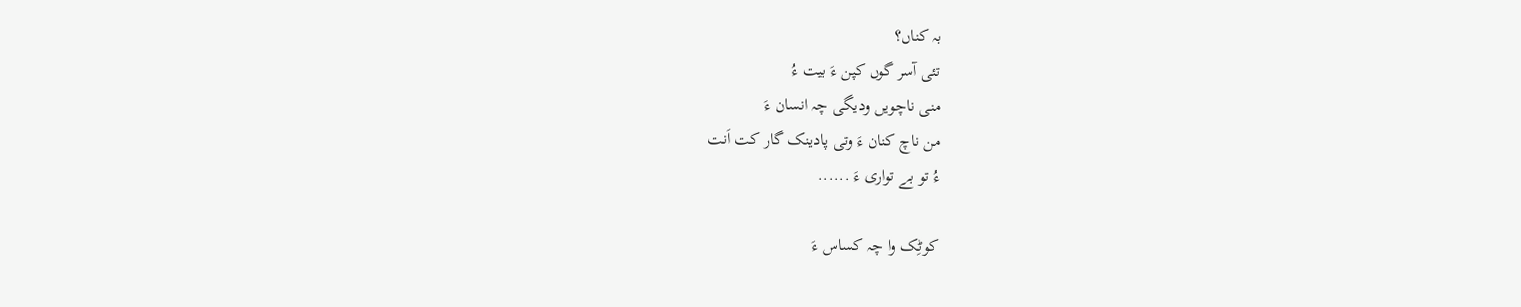بہ کناں؟
تئی آسر گوں کپن ءَ بیت ءُ
منی ناچویں ودیگی چہ انسان ءَ
من ناچ کنان ءَ وتی پادینک گار کت اَنت
ءُ تو بے تواری ءَ ......

کوٹِک وا چہ کساس ءَ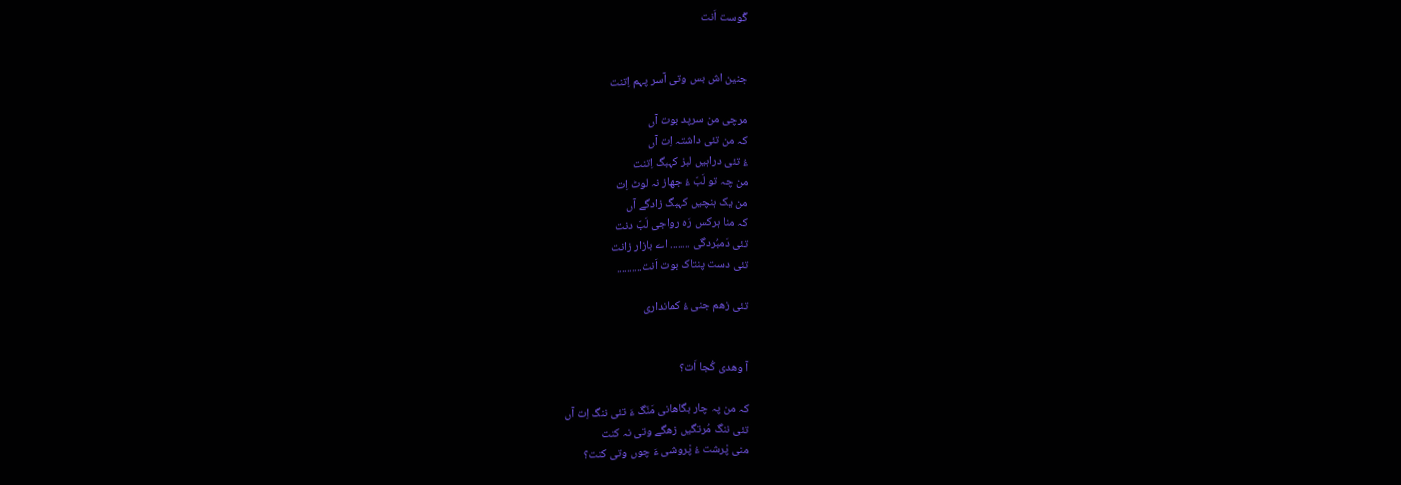گْوست اَنت


جنین اش بس وتی آسر پہم اِتنت

مرچی من سرپد بوت آں
کہ من تئی داشتہ اِت آں
ءُ تئی دراہیں لبز کہبگ اِتنت
من چہ تو لَبّ ءُ جھاز نہ لوٹ اِت
من یک ہنچیں کہبگ زادگے آں
کہ منا ہرکس رَہ رواجی لَبّ دنت
تئی دَمبُردگی ........ اے بازار زانت
تئی دست پنتاک بوت اَنت..........

تئی زھم جنی ءُ کمانداری


آ وھدی کُجا اَت؟

کہ من پہ چار بگاھانی مَنّگ ءَ تئی ننگ اِت آں
تئی ننگ مُرتگیں زھگے وتی نہ کنت
منی پْرشت ءُ پْروشی ءَ چوں وتی کنت؟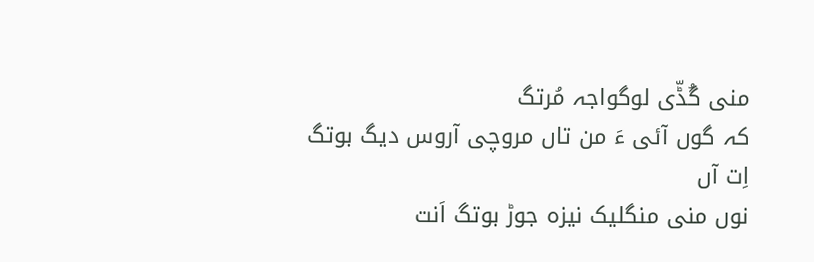منی گُڈّی لوگواجہ مُرتگ
کہ گوں آئی ءَ من تاں مروچی آروس دیگ بوتگ اِت آں
نوں منی منگلیک نیزہ جوڑ بوتگ اَنت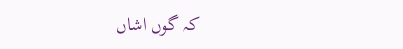کہ گوں اشاں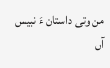من وتی داستان ءَ نبیس آں